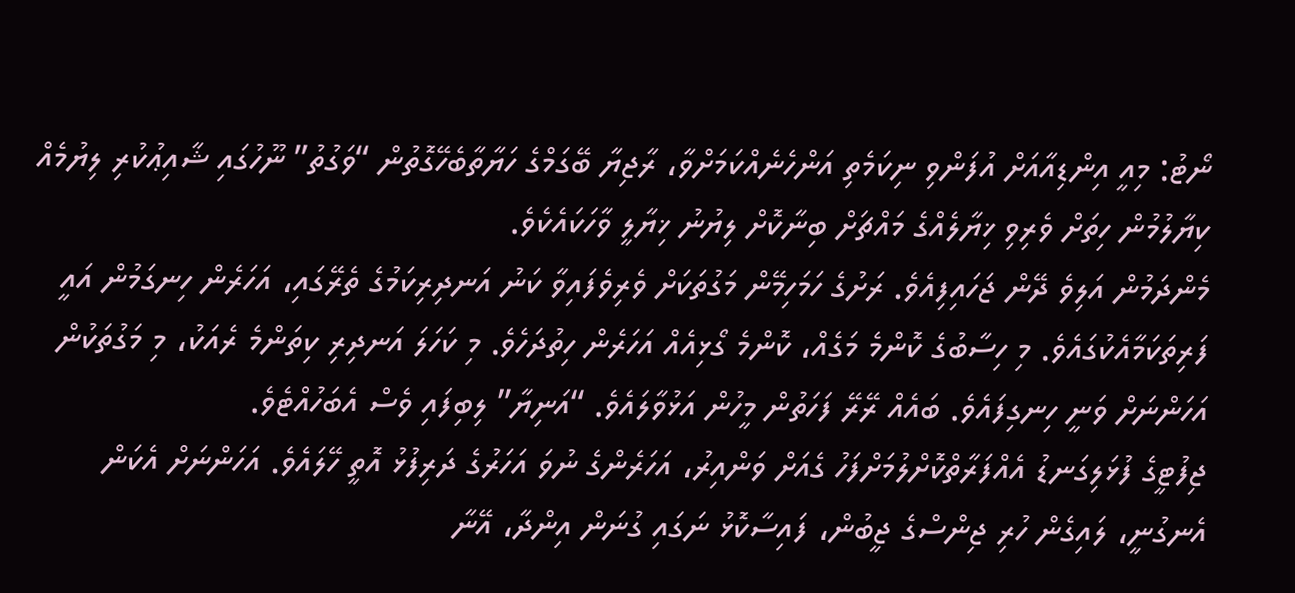ނޯޓު: މިއީ އިންޑިއާއަށް އުފަންވި ނިކަމެތި އަންހެނެއްކަމަށްވާ، ރާޖިޔާ ބޭގަމްގެ ހަޔާތާބެހޭގޮތުން “ވަގުތު” ނޫހުގައި ޝާއިޢުކުރި ލިޔުމެއް ކިޔާލުމުން ހިތަށް ވެރިވި ޚިޔާލެއްގެ މައްޗަށް ބިނާކޮށް ލިޔުނު ޚިޔާލީ ވާހަކައެކެވެ.
މެންދަމުން އަލިވެ ދޭން ޖަހައިފިއެވެ. ރަށުގެ ހަމަހިމޭން މަގުތަކަށް ވެރިވެފައިވާ ކަނު އަނދިރިކަމުގެ ތެރޭގައި، އަހަރެން ހިނގަމުން އައީ ފަރިތަކަމާއެކުގައެވެ. މި ހިސާބުގެ ކޮންމެ މަގެއް، ކޮންމެ ގޯޅިއެއް އަހަރެން ހިތުދަހެވެ. މި ކަހަލަ އަނދިރި ކިތަންމެ ރެއަކު، މި މަގުތަކުން އަހަންނަށް ވަނީ ހިނގިފައެވެ. ބައެއް ރޭރޭ ފަހަތުން މީހުން އަޅުވާލައެވެ. “އަނިޔާ” ލިބިފައި ވެސް އެބަހުއްޓެވެ.
ޖިފުޓީގެ ފުޅަލިގަނޑު އެއްފަރާތްކޮށްލުމަށްފަހު ގެއަށް ވަންއިރު، އަހަރެންގެ ނުވަ އަހަރުގެ ދަރިފުޅު އޮތީ ހޭލައެވެ. އަހަންނަށް އެކަން އެނގުނީ، ލައިގެން ހުރި ޖިންސްގެ ޖީބުން، ފައިސާކޮޅު ނަގައި ގުނަން އިންދާ، އޭނާ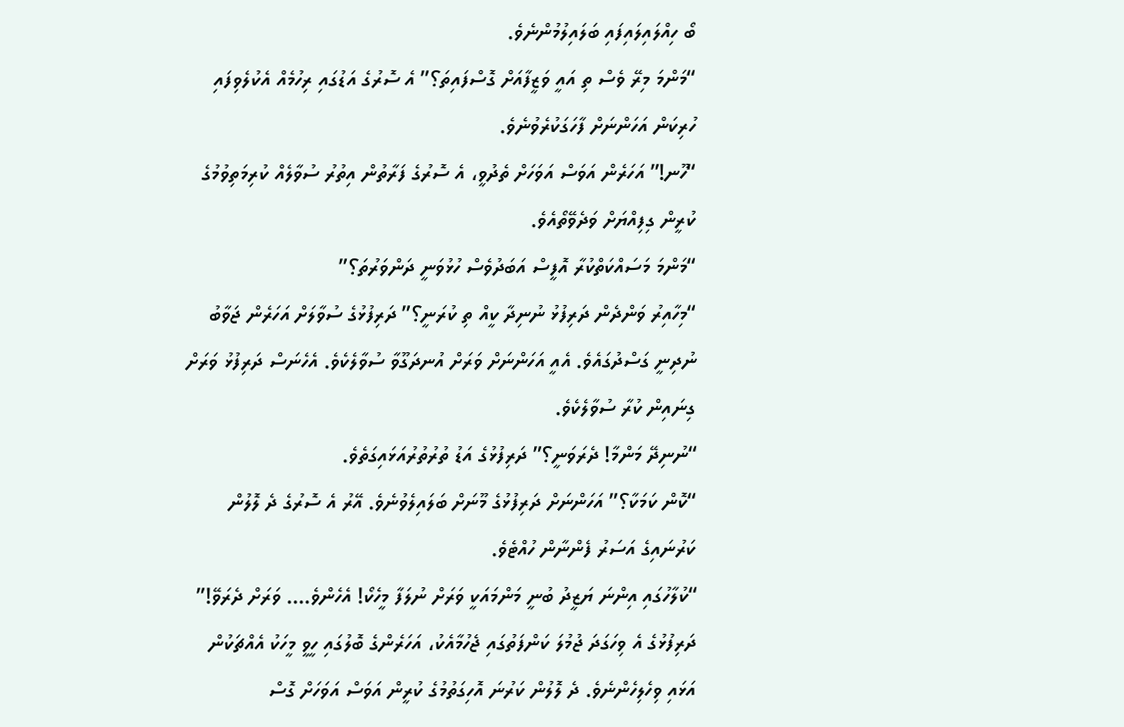ބޯ ހިއްލައިލައިފައި ބަލައިލުމުންނެވެ.
“މަންމަ މިރޭ ވެސް ތި އައީ ވަޒީފާއަށް ގޮސްފައިތަ؟” އެ ސޮރުގެ އަޑުގައި ރިހުމެއް އެކުލެވިފައި ހުރިކަން އަހަންނަށް ފާހަގަކުރެވުނެވެ.
“ހޫނ!” އަހަރެން އަވަސް އަވަހަށް ތެދުވީ، އެ ސޮރުގެ ފަރާތުން އިތުރު ސުވާލެއް ކުރިމަތިވުމުގެ ކުރީން ގިފިއްޔަށް ވަދެވޭތޯއެވެ.
“މަންމަ މަސައްކަތްކުރާ އޮފީސް އަބަދުވެސް ހުޅުވަނީ ދަންވަރުތަ؟”
“މިހާއިރު ވަންދެން ދަރިފުޅު ނުނިދާ ކީއް ތި ކުރަނީ؟” ދަރިފުޅުގެ ސުވާލަށް އަހަރެން ޖަވާބު ނުދިނީ ގަސްދުގައެވެ. އެއީ އަހަންނަށް ވަރަށް އުނދަގޫވާ ސުވާލެކެވެ. އެހެނަސް ދަރިފުޅު ވަރަށް ގިނައިން ކުރާ ސުވާލެކެވެ.
“ނުނިދޭ މަންމާ! ދެރަވަނީ؟” ދަރިފުޅުގެ އަޑު ތުރުތުރުއަޅައިގަތެވެ.
“ކޮން ކަމަކާ؟” އަހަންނަށް ދަރިފުޅުގެ މޫނަށް ބަލައިލެވުނެވެ. އޭރު އެ ސޮރުގެ ދެ ލޮލުން ކަރުނައިގެ އަސަރު ފެންނާން ހުއްޓެވެ.
“ކުލާހުގައި އިންނަ ޔަޒީދު ބުނީ މަންމައަކީ ވަރަށް ނުލަފާ މީހެކޯ! އެހެންވެ…. ވަރަށް ދެރަވޭ!”
ދަރިފުޅުގެ އެ ވިހަގަދަ ޖުމުލަ ކަންފަތުގައި ޖެހުމާއެކު، އަހަރެންގެ ބޮލުގައި ހީވީ މީހަކު އެއްޗަކުން އަޅައި ވިހެލިހެންނެވެ. ދެ ލޮލުން ކަރުނަ އޮހިގަތުމުގެ ކުރީން އަވަސް އަވަހަށް ގޮސް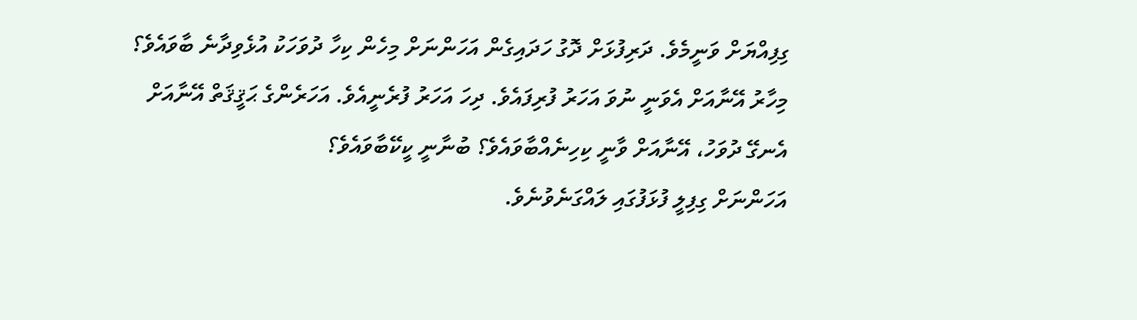ގިފިއްޔަށް ވަނީމެވެ. ދަރިފުޅަށް ދޮގު ހަދައިގެން އަހަންނަށް މިހެން ކިހާ ދުވަހަކު އުޅެވިދާނެ ބާވައެވެ؟ މިހާރު އޭނާއަށް އެވަނީ ނުވަ އަހަރު ފުރިފައެވެ. ދިހަ އަހަރު ފުރެނީއެވެ. އަހަރެންގެ ޙަޤީޤަތް އޭނާއަށް އެނގޭ ދުވަހު، އޭނާއަށް ވާނީ ކިހިނެއްބާވައެވެ؟ ބުނާނީ ކީކޭބާވައެވެ؟
އަހަންނަށް ގިފިލީ ފުޅަފުގައި ލައްގަނެވުނެވެ.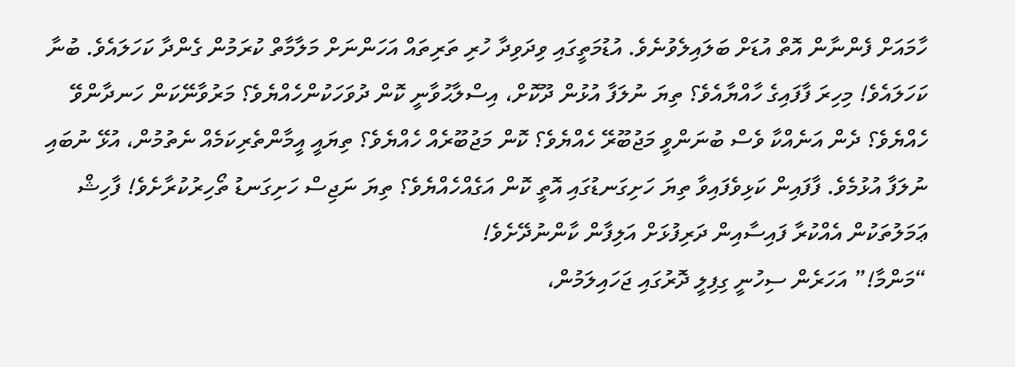ހާމައަށް ފެންނާން އޮތް އުޑަށް ބަލައިލެވުނެވެ. އުޑުމަތީގައި ވިދަވިދާ ހުރި ތަރިތައް އަހަންނަށް މަލާމާތް ކުރަމުން ގެންދާ ކަހަލައެވެ. ބުނާ ކަހަލައެވެ! މިހިރަ ފާފައިގެ ހާއްޔާއެވެ؟ ތިޔަ ނުލަފާ އުޅުން ދޫކޮށް، އިސްލާޙުވާނީ ކޮން ދުވަހަކުންހެއްޔެވެ؟ މަރުވާނޭކަން ހަނދާންވޭ ހެއްޔެވެ؟ ދެން އަނެއްކާ ވެސް ބުނަންވީ މަޖުބޫރޭ ހެއްޔެވެ؟ ކޮން މަޖުބޫރެއް ހެއްޔެވެ؟ ތިޔައީ އީމާންތެރިކަމެއް ނެތުމުން، އުޅޭ ނުބައި ނުލަފާ އުޅުމެވެ. ފާފައިން ކަޅިވެފައިވާ ތިޔަ ހަށިގަނޑުގައި އޮތީ ކޮން އަގެއްހެއްޔެވެ؟ ތިޔަ ނަޖިސް ހަށިގަނޑު ތޯހިރުކުރާށެވެ! ފާހިޝް ޢަމަލުތަކުން އެއްކުރާ ފައިސާއިން ދަރިފުޅަށް އަލިފާން ކާންނުދޭށެވެ!
“މަންމާ!” އަހަރެން ސިހުނީ ގިފިލީ ދޮރުގައި ޖަހައިލަމުން،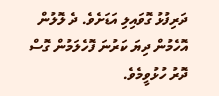ދަރިފުޅު ގޮވައިލި އަޑަށެވެ. ދެ ލޮލުން އޮހެމުން ދިޔަ ކަރުނަ ފޮހެލަމުން ގޮސް ދޮރު ހުޅުވީމެވެ.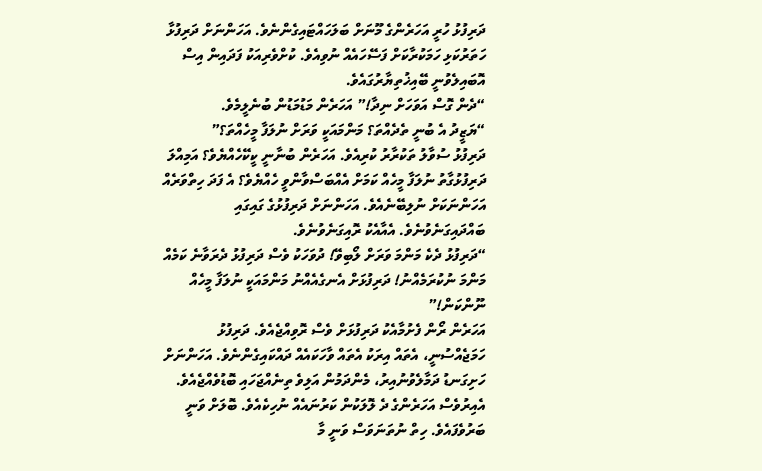ދަރިފުޅު ހުރީ އަހަރެންގެ މޫނަށް ބަލަހައްޓައިގެންނެވެ. އަހަންނަށް ދަރިފުޅާ ހަތަރުކަޅި ހަމަކުރާކަށް ފަސޭހައެއް ނުވިއެވެ. ކުށްވެރިއަކު ފަދައިން އިސް އޮބައިލެވުނީ ބޭއިޚުތިޔާރުގައެވެ.
“ދެން ގޮސް އަވަހަށް ނިދާ!” އަހަރެން މަޑުމަޑުން ބުނެލީމެވެ.
“ޔަޒީދު އެ ބުނީ ތެދެއްތަ؟ މަންމައަކީ ވަރަށް ނުލަފާ މީހެއްތަ؟”
ދަރިފުޅު ސުވާލު ތަކުރާރު ކުރިއެވެ. އަހަރެން ބުނާނީ ކީކޭހެއްޔެވެ؟ އަމިއްލަ ދަރިފުޅުގާތު ނުލަފާ މީހެއް ކަމަށް އެއްބަސްވާންވީ ހެއްޔެވެ؟ އެ ފަދަ ހިތްވަރެއް އަހަންނަކަށް ނުލިބޭނެއެވެ. އަހަންނަށް ދަރިފުޅުގެ ގައިގައި ބައްދައިގަނެވުނެވެ. އެއާއެކު ރޮއިގަނެވުނެވެ.
“ދަރިފުޅު ދެކެ މަންމަ ވަރަށް ލޯބިވޭ! ދުވަހަކު ވެސް ދަރިފުޅު ދެރަވާނެ ކަމެއް މަންމަ ނުކުރަމެއްނު! ދަރިފުޅަށް އެނގެއެއްނު މަންމައަކީ ނުލަފާ މީހެއް ނޫންކަން!”
އަހަރެން ރޯން ފެށުމާއެކު ދަރިފުޅަށް ވެސް ރޮވިއްޖެއެވެ. ދަރިފުޅު ހަމަޖެއްސުނީ، އެތައް އިރަކު އެތައް ވާހަކައެއް ދައްކައިގެންނެވެ. އަހަންނަށް ހަށިގަނޑު ދަމާލެވުނުއިރު، މެންދަމުން އަލިވެ ތިނެއްޖަހައި ބޮޑުވެއްޖެއެވެ. އެއިރުވެސް އަހަރެންގެ ދެ ލޮލަކުން ކަރުނައެއް ނުހިކެއެވެ. ބޮލަށް ވަނީ ބަރުވެފައެވެ. ހިތް ނުތަނަވަސް ވަނީ މާ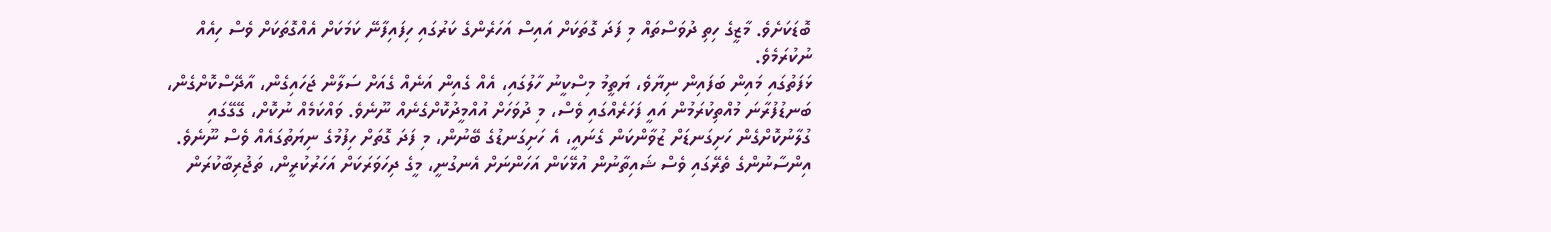ބޮޑަކަށެވެ. މާޒީގެ ހިތި ދުވަސްތައް މި ފަދަ ގޮތަކަށް އައިސް އަހަރެންގެ ކަރުގައި ހިފައިފާނޭ ކަމަކަށް އެއްގޮތަކަށް ވެސް ހިއެއް ނުކުރަމެވެ.
ޅަފަތުގައި މައިން ބަފައިން ނިޔާވެ، ޔަތީމު މިސްކީނު ހާލުގައި، އެއް ގެއިން އަނެއް ގެއަށް ސަލާން ޖަހައިގެން، އާދޭސްކޮށްގެން، ބަނޑުފުރާނަ މުއްތިކުރަމުން އައީ ފަހަރެއްގައި ވެސް، މި ދުވަހަށް އުއްމީދުކޮށްގެނެއް ނޫނެވެ. ވައްކަމެއް ނުކޮށް، ގޭގޭގައި ގުލާނުކޮށްގެން ހަށިގަނޑަށް ޒުވާންކަން ގެނައީ، އެ ހަށިގަނޑުގެ ބޭނުން، މި ފަދަ ގޮތަށް ހިފުމުގެ ނިޔަތުގައެއް ވެސް ނޫނެވެ.
އިންސާނުންގެ ތެރޭގައި ވެސް ޝައިތާނުން އުޅޭކަން އަހަންނަށް އެނގުނީ، މީގެ ދިހަވަރަކަށް އަހަރުކުރީން، ތަޖުރިބާކުރަން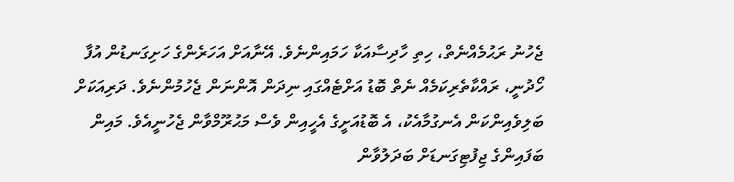ޖެހުނު ރަޙުމެއްނެތް، ހިތި ހާދިސާއަކާ ހަމައިންނެވެ. އޭނާއަށް އަހަރެންގެ ހަށިގަނޑުން އުފާ ހޯދުނީ، ރައްކާތެރިކަމެއް ނެތް ބޮޑު އަށްޓެއްގައި ނިދަން އޮންނަން ޖެހުމުންނެވެ. ދަރިއަކަށް ބަލިވެއިންކަން އެނގުމާއެކު، އެ ބޮޑުއަށީގެ އެހީއިން ވެސް މަޙުރޫމްވާން ޖެހުނީއެވެ. މައިން ބަފައިންގެ ޖިފުޓިގަނޑަށް ބަދަލުވާން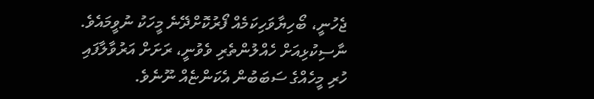ޖެހުނީ، ބޯހިޔާވަހިކަމެއް ފޯރުކޮށްދޭނެ މީހަކު ނުވީމައެވެ.
ނާސިކުޅިއަށް ހެއްލުންތެރި ވެވުނީ، ރަށަށް އަރުވާލާފައި ހުރި މީހެއްގެ ސަބަބުން އެކަންޏެއް ނޫނެވެ.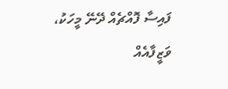ފައިސާ ފޮއްޗެއް ދޭނޭ މީހަކު، ވަޒީފާއެއް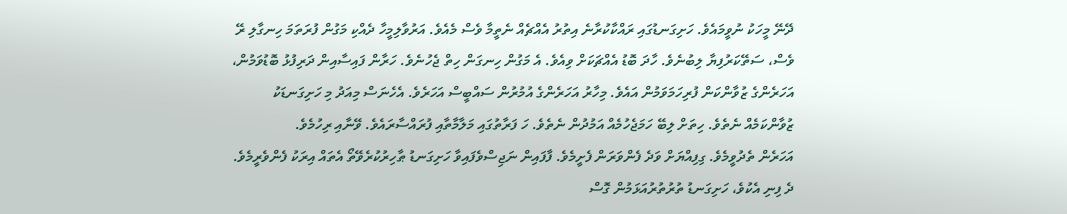ދޭނޭ މީހަކު ނުވީމައެވެ. ހަށިގަނޑުގައި ރައްކާކުރާނެ އިތުރު އެއްޗެއް ނެތީމާ ވެސް މެއެވެ. އަރުވާލިމީހާ ދެއްކި މަގުން ފުރަތަމަ ހިނގާލި ރޭ ވެސް، ސަތޭކަރުފިޔާ ލިބުނެވެ. ހާދަ ބޮޑު އެއްޗަކަށް ވިއެވެ. އެ މަގުން ހިނގަން ހިތް ޖެހުނެވެ. ހަރާން ފައިސާއިން ދަރިފުޅު ބޮޑުވަމުން، އަހަރެންގެ ޒުވާންކަން ފުރިހަމަވަމުން އައެވެ. މިހާރު އަހަރެންގެ އުމުރުން ސައްބީސް އަހަރެވެ. އެހެނަސް މިއަދު މި ހަށިގަނޑަކު ޒުވާންކަމެއް ނެތެވެ. ހިތަށް ލިބޭ ހަމަޖެހުމެއް އަމުދުން ނެތެވެ. ހަ ފަރާތުގައި މަލާމާތާއި ފުރައްސާރައެވެ. ވޭނާއި ރިހުމެވެ.
އަހަރެން ތެދުވީމެވެ. ގިފިއްޔަށް ވަދެ ފެންވަރަން ފެށީމެވެ. ފާފައިން ނަޖިސްވެފައިވާ ހަށިގަނޑު ޠާހިރުކުރެވޭތޯ އެތައް އިރަކު ފެންވެރީމެވެ. ދެ ފިނި އެކުވެ، ހަށިގަނޑު ތުރުތުރުއަޅަމުން ގޮސް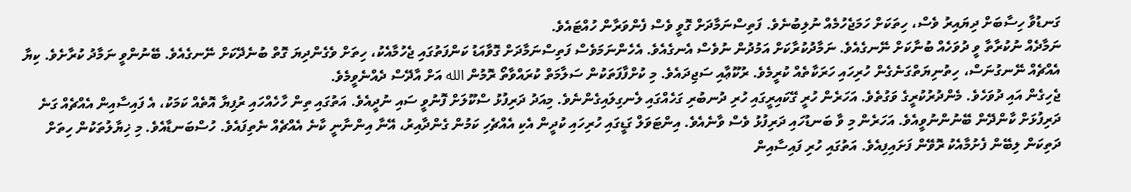ގަނޑުވާ ހިސާބަށް ދިޔައިރު ވެސް، ހިތަކަށް ހަމަޖެހުމެއް ނުލިބުނެވެ. ފަތިސްނަމާދަށް ގޮވީ ވެސް ފެންވަރާން ހުއްޓައެވެ.
ނަމާދެއް ނުކުރާތާ ވީ ދުވަހެއް ބުނާކަށް ނޭނގެއެވެ. ނަމާދުކުރާކަށް އަމުދުން ނުވެސް އެނގެއެވެ. އެހެންނަމަވެސް ފަތިސްނަމާދަށް ގޮވާއަޑު ކަންފަތުގައި ޖެހުމާއެކު، ހިތަށް ވެގެންދިޔަ ގޮތް ބުނެދޭކަށް ނޭނގެއެވެ. ބޭނުންވީ ނަމާދު ކުރާށެވެ. ކިޔާ އެއްޗެއް ނޭނގުނަސް، ހިތުނިޔަތްގަނެގެން ހުރިހައި ހަރަކާތެއް ކުރީމެވެ. ރުކޫޢާއި ސަޖިދައެވެ. މި ކުށްފާފަތަކުން ސަލާމަތް ކުރައްވާތޯ ރޮމުން الله އަށް އާދޭސް ދެއްނެވީމެވެ.
ޖެހިގެން އައި ދުވަހެވެ. މެންދުރުކުރީގެ ވަގުތެވެ. އަހަރެން ހުރީ ގޭކައިރީގައި ހުރި ދުނބުރި ގަހެއްގައި ލެނގިލައިގެންނެވެ. މިއަދު ދަރިފުޅު ސްކޫލަށް ފޮނުވީ ސައި ނުދީއެވެ. އަތުގައި ތިން ހާހެއްހައި ރުފިޔާ އޮތެއް ކަމަކު، އެ ފައިސާއިން އެއްޗެއް ގަނެ ދަރިފުޅަށް ކާންދޭން ބޭނުންނުވީއެވެ. އަހަރެން މި ވާ ބަނޑުހައި ދަރިފުޅު ވެސް ވާނެއެވެ. އިންޓަވަލް ގަޑީގައި ހުރިހައި ކުދީން އެކި އެއްޗެހި ކަމުން ގެންދާއިރު، އޭނާ އިންނާނީ ކާނެ އެއްޗެއް ނެތިފައެވެ. ހުސްބަނޑާއެވެ. މި ޚިޔާލުތަކުން ހިތަށް ދަތިކަން ލިބޭން ފެށުމާއެކު ރޮވޭން ފަށައިފިއެވެ. އަތުގައި ހުރި ފައިސާއިން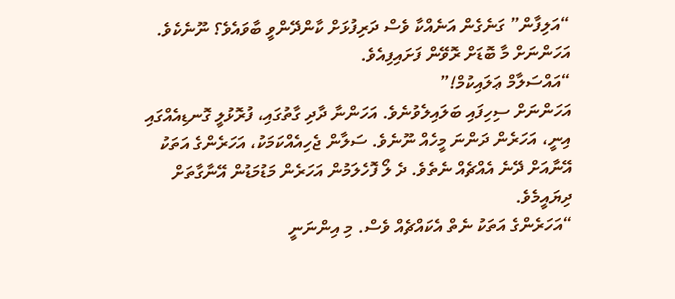“އަލިފާން” ގަނެގެން އަނެއްކާ ވެސް ދަރިފުޅަށް ކާންދޭންވީ ބާވައެވެ؟ ނޫނެކެވެ. އަހަންނަށް މާ ބޮޑަށް ރޮވޭން ފަށައިފިއެވެ.
“އައްސަލާމް ޢަލައިކުމް!”
އަހަންނަށް ސިހިފައި ބަލައިލެވުނެވެ. އަހަންނާ ދާދި ގާތުގައި، ފުރޮޅުލީ ގޮނޑިއެއްގައި އިނީ، އަހަރެން ދަންނަ މީހެއް ނޫނެވެ. ސަލާން ޖެހިއެއްކަމަކު، އަހަރެންގެ އަތަކު އޭނާއަށް ދޭނެ އެއްޗެއް ނެތެވެ. ދެ ލޯ ފޮހެލަމުން އަހަރެން މަޑުމަޑުން އޭނާގާތަށް ދިޔައީމެވެ.
“އަހަރެންގެ އަތަކު ނެތް އެކައްޗެއް ވެސް. މި އިންނަނީ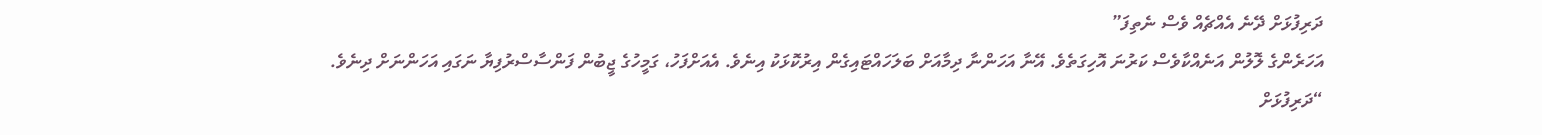ދަރިފުޅަށް ދޭނެ އެއްޗެއް ވެސް ނެތިފަ”
އަހަރެންގެ ލޮލުން އަނެއްކާވެސް ކަރުނަ އޮހިގަތެވެ. އޭނާ އަހަންނާ ދިމާއަށް ބަލަހައްޓައިގެން އިރުކޮޅަކު އިނެވެ. އެއަށްފަހު، ގަމީހުގެ ޖީބުން ފަންސާސްރުފިޔާ ނަގައި އަހަންނަށް ދިނެވެ.
“ދަރިފުޅަށް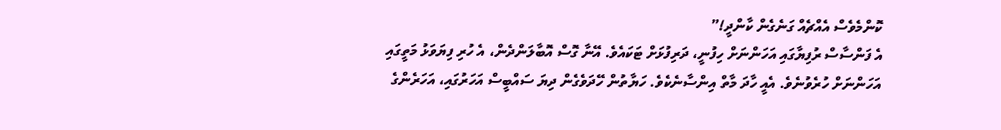ކޮންމެވެސް އެއްޗެއް ގަނެގެން ކާންދީ!”
އެ ފަންސާސް ރުފިޔާގައި އަހަންނަށް ހިފުނީ، ދަރިފުޅަށް ޓަކައެވެ. އޭނާ ގޮސް އޮބާލަންދެން، އެ ހުރި ފިޔަވަޅު މަތީގައި އަހަންނަށް ހުރެވުނެވެ. އެއީ ހާދަ މާތް އިންސާނެކެވެ. ހަޔާތުން ހޭދަވެގެން ދިޔަ ސައްބީސް އަހަރުގައި، އަހަރެންގެ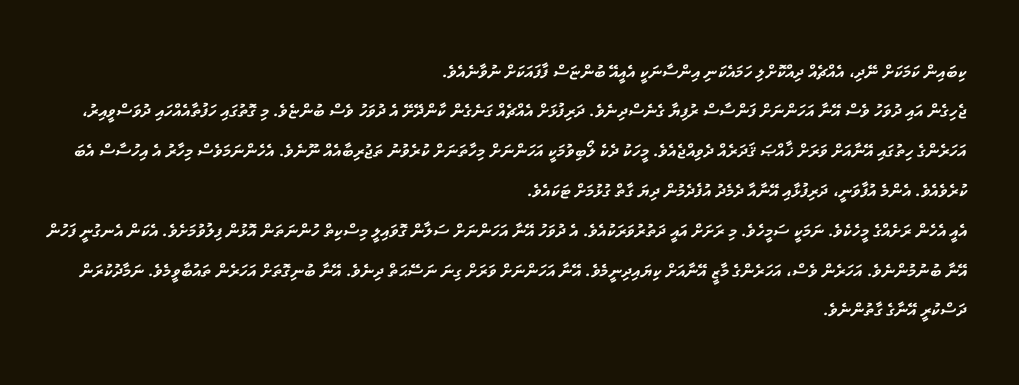ކިބައިން ކަމަކަށް ނޭދި، އެއްޗެއް ދިއްކޮށްލި ހަމައެކަނި އިންސާނަކީ އެއީއޭ ބުންޏަސް ފާފައަކަށް ނުވާނެއެވެ.
ޖެހިގެން އައި ދުވަހު ވެސް އޭނާ އަހަންނަށް ފަންސާސް ރުފިޔާ ގެނެސްދިނެވެ. ދަރިފުޅަށް އެއްޗެއް ގަނެގެން ކާންދޭށޭ އެ ދުވަހު ވެސް ބުންޏެވެ. މި ގޮތުގައި ހަފުތާއެއްހައި ދުވަސްވީއިރު، އަހަރެންގެ ހިތުގައި އޭނާއަށް ވަރަށް ޚާއްޞަ ޤަދަރެއް ދެވިއްޖެއެވެ. މީހަކު ދެކެ ލޯބިވުމަކީ އަހަންނަށް މިހާތަނަށް ކުރެވުނު ތަޖުރިބާއެއް ނޫނެވެ. އެހެންނަމަވެސް މިހާރު އެ އިހުސާސް އެބަ ކުރެވެއެވެ. އެންމެ އުފާވަނީ، ދަރިފުޅާއި އޭނާއާ ދެމެދު އުފެދެމުން ދިޔަ ގާތް ގުޅުމަށް ޓަކައެވެ.
އެއީ އެހެން ރަށެއްގެ މީހެކެވެ. ނަމަކީ ސަމީހެވެ. މި ރަށަށް އައީ ދަތުރުވަރަކުއެވެ. އެ ދުވަހު އޭނާ އަހަންނަށް ސަލާން ގޮވައިލީ މިސްކިތް ހުންނަތަން އޮޅުން ފިލުވުމަށެވެ. އެކަން އެނގުނީ ފަހުން އޭނާ ބުނުމުންނެވެ. އަހަރެން ވެސް، އަހަރެންގެ މާޒީ އޭނާއަށް ކިޔައިދިނީމެވެ. އޭނާ އަހަންނަށް ވަރަށް ގިނަ ނަސޭޙަތް ދިނެވެ. އޭނާ ބުނިގޮތަށް އަހަރެން ތައުބާވީމެވެ. ނަމާދުކުރަން ދަސްކުރީ އޭނާގެ ގާތުންނެވެ.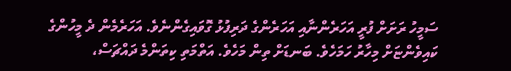ސަމީހު ރަށަށް ފުރީ އަހަރެންނާއި އަހަރެންގެ ދަރިފުޅު ގޮވައިގެންނެވެ. އަހަރެމެން ދެ މީހުންގެ ކައިވެންޏަށް މިހާރު ހަމަހެވެ. ބަނޑަށް ތިން މަހެވެ. އަތްމަތި ކިތަންމެ ދައްޗަސް،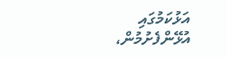އަޅުކަމުގައި އުޅޭންފެށުމުން،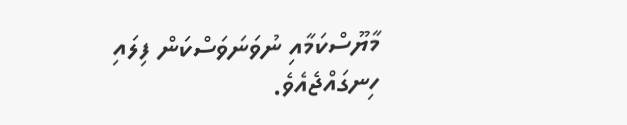މާޔޫސްކަމާއި ނުވަނަވަސްކަން ފިލައި ހިނގައްޖެއެވެ.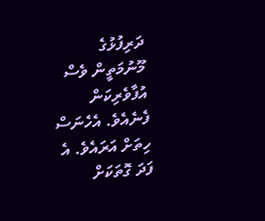ދަރިފުޅުގެ މޫނުމަތީން ވެސް އުފާވެރިކަން ފެނެއެވެ. އެހެނަސް ހިތަށް އަރައެވެ. އެ ފަދަ ގޮތަކަށް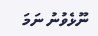ނޫޅެވުނު ނަމަ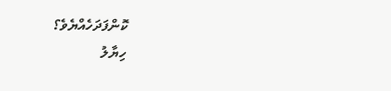ކޮންފަދަހެއްޔެވެ؟
ހިޔާލު